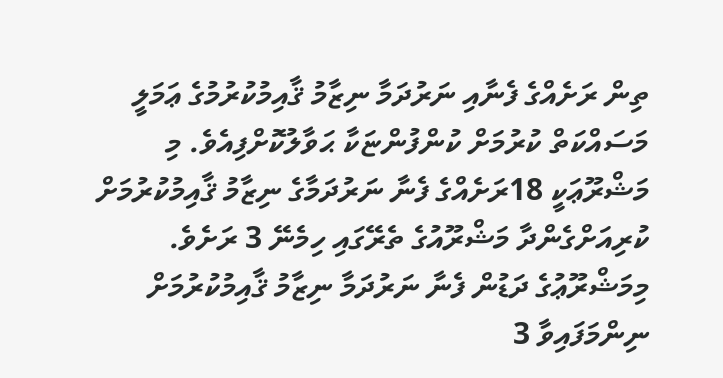ތިން ރަށެއްގެ ފެނާއި ނަރުދަމާ ނިޒާމު ޤާއިމުކުރުމުގެ ޢަމަލީ މަސައްކަތް ކުރުމަށް ކުންފުންޏަކާ ޙަވާލުކޮށްފިއެވެ. މި މަޝްރޫޢަކީ 18ރަށެއްގެ ފެނާ ނަރުދަމާގެ ނިޒާމު ޤާއިމުކުރުމަށް ކުރިއަށްގެންދާ މަޝްރޫއުގެ ތެރޭގައި ހިމެނޭ 3 ރަށެވެ.
މިމަޝްރޫޢުގެ ދަޑުން ފެނާ ނަރުދަމާ ނިޒާމު ޤާއިމުކުރުމަށް ނިންމަފައިވާ 3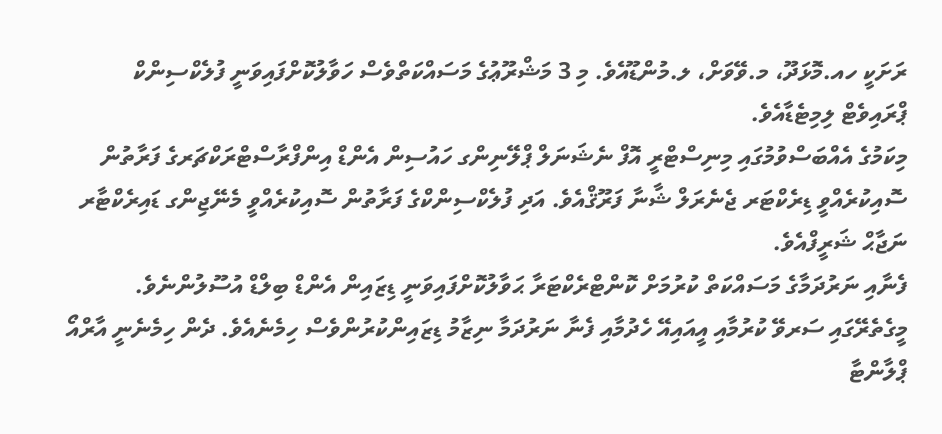ރަށަކީ ހއ.މޮޅަދޫ، މ.ވޭވަށް، ލ.މުންޑޫއެވެ. މި 3 މަޝްރޫޢުގެ މަސައްކަތްވެސް ހަވާލުކޮށްފައިވަނީ ފުލެކްސިންކް ޕްރައިވެޓް ލިމިޓެޑާއެވެ.
މިކަމުގެ އެއްބަސްވުމުގައި މިނިސްޓްރީ އޮފް ނެޝަނަލް ޕްލޭނިންގ ހައުސިން އެންޑް އިންފްރާސްޓްރަކްޗަރގެ ފަރާތުން ސޮއިކުރެއްވީ ޑިރެކްޓަރ ޖެނެރަލް ޝާނާ ފަރޫޤްއެވެ. އަދި ފުލެކްސިންކްގެ ފަރާތުން ސޮއިކުރެއްވީ މެނޭޖިންގ ޑައިރެކްޓާރ ނަޖާޙް ޝަރީފްއެވެ.
ފެނާއި ނަރުދަމާގެ މަސައްކަތް ކުރުމަށް ކޮންޓްރެކްޓަރާ ޙަވާލުކޮށްފައިވަނީ ޑިޒައިން އެންޑް ބިލްޑް އުސޫލުންނެވެ. މީގެތެރޭގައި ސަރވޭ ކުރުމާއި އީއައިއޭ ހެދުމާއި ފެނާ ނަރުދަމާ ނިޒާމު ޑިޒައިންކުރުންވެސް ހިމެނެއެވެ. ދެން ހިމެނެނީ އާރްއޯ ޕްލާންޓާ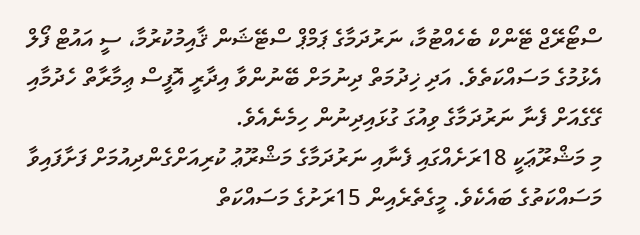ސްޓޯރޭޖް ޓޭންކް ބެހެއްޓުމާ، ނަރުދަމާގެ ޕަމްޕް ސްޓޭޝަން ޤާއިމުކުރުމާ، ސީ އައުޓް ފޯލް އެޅުމުގެ މަސައްކަތެވެ. އަދި ޚިދުމަތް ދިނުމަށް ބޭނުންވާ އިދާރީ އޮފީސް ޢިމާރާތް ހެދުމާއި ގޭގެއަށް ފެނާ ނަރުދަމާގެ ވިއުގަ ގުޅައިދިނުން ހިމެނެއެވެ.
މި މަޝްރޫޢަކީ 18ރަށެއްގައި ފެނާއި ނަރުދަމާގެ މަޝްރޫޢު ކުރިއަށްގެންދިއުމަށް ފަށާފައިވާ މަސައްކަތުގެ ބައެކެވެ. މީގެތެރެއިން 15ރަށުގެ މަސައްކަތް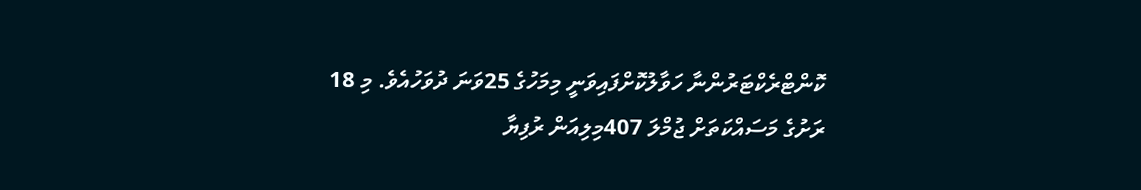ކޮންޓްރެކްޓަރުންނާ ހަވާލުކޮށްފައިވަނީ މިމަހުގެ 25ވަނަ ދުވަހުއެވެ. މި 18 ރަށުގެ މަސައްކަތަށް ޖުމްލަ 407މިލިއަން ރުފިޔާ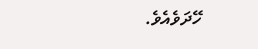ހޭދަވެއެވެ.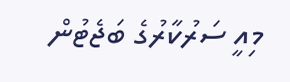މިއީ ސަރުކާރުގެ ބަޖެޓުން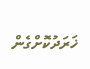ޚަރަދުކޮށްގެން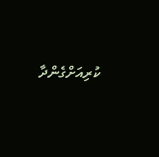ކުރިއަށްގެންދާ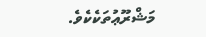މަޝްރޫޢުތަކެކެވެ.